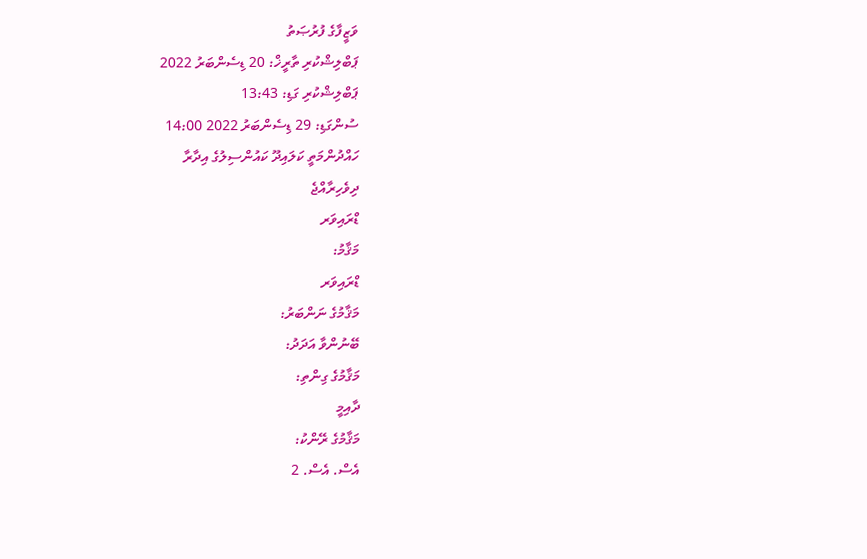ވަޒީފާގެ ފުރުޞަތު
ޕަބްލިޝްކުރި ތާރީޚް: 20 ޑިސެންބަރު 2022
ޕަބްލިޝްކުރި ގަޑި: 13:43
ސުންގަޑި: 29 ޑިސެންބަރު 2022 14:00
ހައްދުންމަތީ ކަލައިދޫ ކައުންސިލުގެ އިދާރާ
ދިވެހިރާއްޖެ
ޑްރައިވަރ
މަޤާމު:
ޑްރައިވަރ
މަޤާމުގެ ނަންބަރު:
ބޭނުންވާ އަދަދު:
މަޤާމުގެ ގިންތި:
ދާއިމީ
މަޤާމުގެ ރޭންކު:
އެސް. އެސް. 2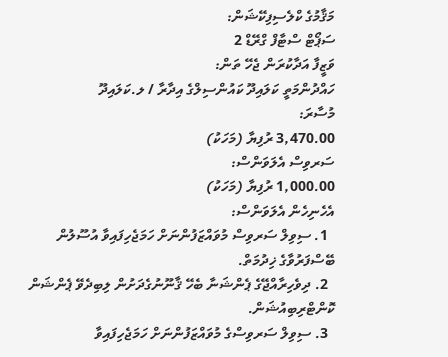މަޤާމުގެ ކްލެސިފިކޭޝަން:
ސަޕޯޓް ސްޓާފް ގްރޭޑް 2
ވަޒީފާ އަދާކުރަން ޖެހޭ ތަން:
ހައްދުންމަތީ ކަލައިދޫ ކައުންސިލްގެ އިދާރާ / ލ.ކަލައިދޫ
މުސާރަ:
3,470.00 ރުފިޔާ (މަހަކު)
ސަރވިސް އެލަވަންސް:
1,000.00 ރުފިޔާ (މަހަކު)
އެހެނިހެން އެލަވަންސް:
  1. ސިވިލް ސަރވިސް މުވައްޒަފުންނަށް ހަމަޖެހިފައިވާ އުސޫލުން ބޭސްފަރުވާގެ ޚިދުމަތް.
  2. ދިވެހިރާއްޖޭގެ ޕެންޝަނާ ބެހޭ ޤާނޫނުގެދަށުން ލިބިދެވޭ ޕެންޝަން ކޮންޓްރިބިއުޝަން.
  3. ސިވިލް ސަރވިސްގެ މުވައްޒަފުންނަށް ހަމަޖެހިފައިވާ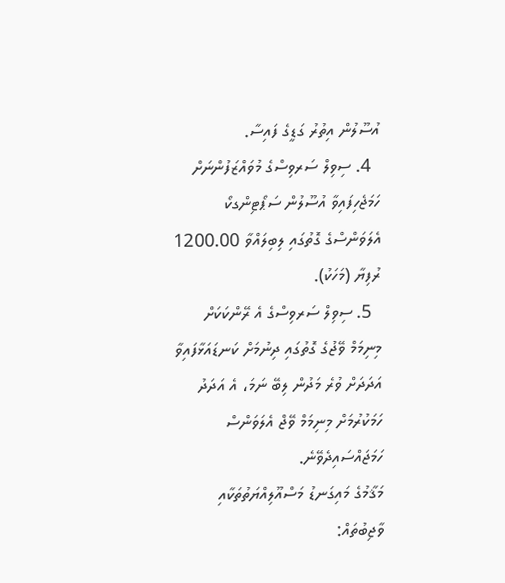އުސޫލުން އިތުރު ގަޑީގެ ފައިސާ.
  4. ސިވިލް ސަރވިސްގެ މުވައްޒަފުންނަށް ހަމަޖެހިފައިވާ އުސޫލުން ސަޕޯޓިންގކޯ އެލަވަންސްގެ ގޮތުގައި ލިބިލައްވާ 1200.00 ރުފިޔާ (މަހަކު).
  5. ސިވިލް ސަރވިސްގެ އެ ރޭންކަކަށް މިނިމަމް ވޭޖުގެ ގޮތުގައި ދިނުމަށް ކަނޑައަޅާފައިވާ އަދަދަށް ވުރެ މަދުން ލިބޭ ނަމަ، އެ އަދަދު ހަމަކުރުމަށް މިނިމަމް ވޭޖް އެލަވަންސް ހަމަޖައްސައިދެވޭނެ.
މަޤާމުގެ މައިގަނޑު މަސްއޫލިއްޔަތުތަކާއި ވާޖިބުތައް: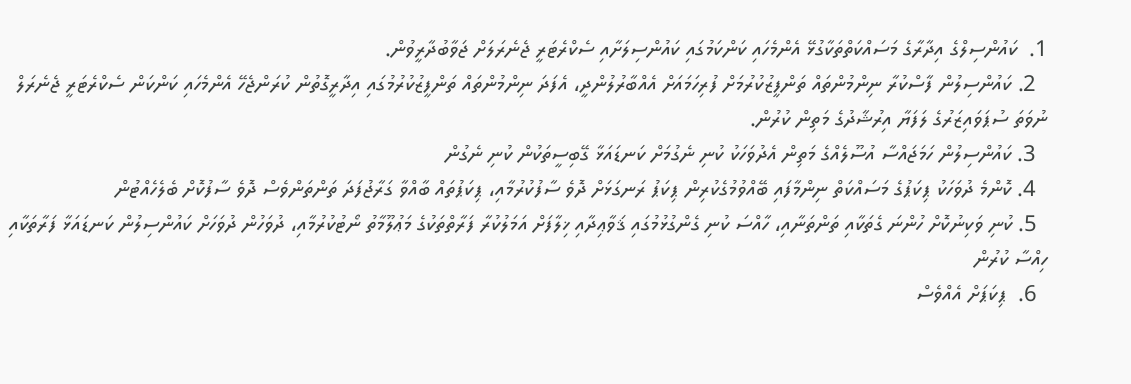1.  ކައުންސިލްގެ އިދާރާގެ މަސައްކަތްތަކާގުޅޭ އެންމެހައި ކަންކަމުގައި ކައުންސިލަށާއި ސެކްރެޓަރީ ޖެނެރަލަށް ޖަވާބުދާރީވުން.
  2. ކައުންސިލުން ފާސްކުރާ ނިންމުންތައް ތަންފީޒުކުރުމަށް ފުރިހަމައަށް އެއްބާރުލުންދީ، އެފަދަ ނިންމުންތައް ތަންފީޒުކުރުމުގައި އިދާރީގޮތުން ކުރަންޖެހޭ އެންމެހައި ކަންކަން ސެކްރެޓަރީ ޖެނެރަލް ނުވަތަ ސުޕަވައިޒަރުގެ ލަފަޔާ އިރުޝާދުގެ މަތިން ކުރުން.
  3. ކައުންސިލުން ހަމަޖައްސާ އުސޫލެއްގެ މަތިން އެދުވަހަކު ކުނި ނެގުމަށް ކަނޑައަޅާ ގޭބިސީތަކުން ކުނި ނެގުން
  4. ކޮންމެ ދުވަހަކު ޕިކަޕުގެ މަސައްކަތް ނިންމާފައި ބޭއްވުމުގެކުރިން ޕިކަޕު ރަނގަޅަށް ދޮވެ ސާފުކުރުމާއި، ޕިކަޕުތައް ބާއްވާ ގަރާޖުފަދަ ތަންތަންވެސް ދޮވެ ސާފުކޮށް ބެލެހެއްޓުން
  5. ކުނި ވަކިނުކޮށް ހުންނަ ގެތަކާއި ތަންތަނާއި، ހާއްސަ ކުނި ގެންގުޅުމުގައި ޤަވާޢިދާއި ޚިލާފަށް އަމަލުކުރާ ފަރާތްތަކުގެ މަޢުލޫމާތު ނޯޓުކުރުމާއި، ދުވަހުން ދުވަހަށް ކައުންސިލުން ކަނޑައަޅާ ފަރާތަކާއި ހިއްސާ ކުރުން
  6.  ޕިކަޕަށް އެއްވެސް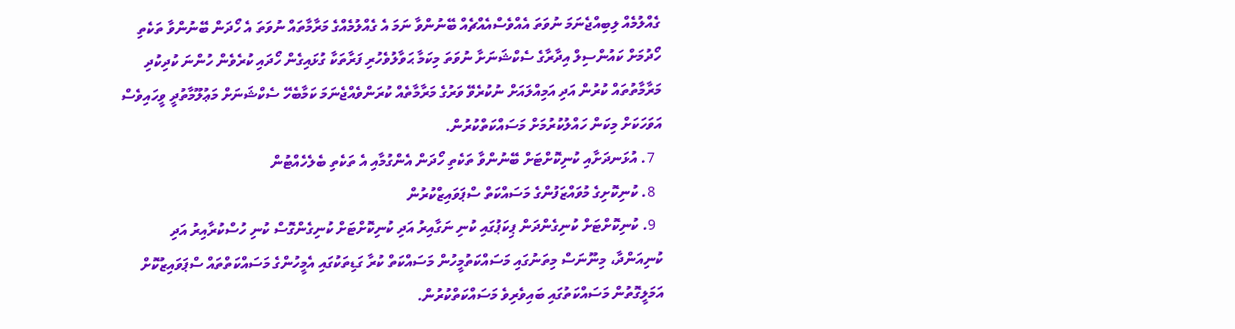ގެއްލުމެއް ލިބިއްޖެނަމަ ނުވަތަ އެއްވެސްއެއްޗެއް ބޭނުންވާ ނަމަ އެ ގެއްލުމެއްގެ މަރާމާތައް ނުވަތަ އެ ހޯދަން ބޭނުންވާ ތަކެތި ހޯދުމަށް ކައުންސިލް އިދާރާގެ ސެކްޝަނަށާ ނުވަތަ މިކަމާ ޙަވާލުވެހުރި ފަރާތަކާ ގުޅައިގެން ހޯދައި ކުރެވެން ހުންނަ ކުދިކުދި މަރާމާތުތައް ކުރުން އަދި އަމިއްލައަށް ނުކުރެވޭ ވަރުގެ މަރާމާތެއް ކުރަންވެއްޖެނަމަ ކަމާބެހޭ ސެކްޝަނަށް މަޢުލޫމާތުދީ ވީހައިވެސް އަވަހަކަށް މިކަން ހައްލުކުރުމަށް މަސައްކަތްކުރުން.
  7. އުޅަނދަށާއި ކުނިކޮށްޓަށް ބޭނުންވާ ތަކެތި ހޯދަން އެންގުމާއި އެ ތަކެތި ބެލެހެއްޓުން
  8. ކުނިކޮށިގެ މުވައްޒަފުންގެ މަސައްކަތް ސްޕަވައިޒްކުރުން
  9. ކުނިކޮށްޓަށް ކުނިގެންދަން ޕިކަޕުގައި ކުނި ނަގާއިރު އަދި ކުނިކޮށްޓަށް ކުނިގެންގޮސް ކުނި ހުސްކުރާއިރު އަދި ކުނިއަންދާ، މިނޫނަސް މިތަނުގައި މަސައްކަތުމީހުން މަސައްކަތް ކުރާ ގަޑިތަކުގައި އެމީހުންގެ މަސައްކަތްތައް ސްޕަވައިޒުކޮށް އަމަލީގޮތުން މަސައްކަތުގައި ބައިވެރިވެ މަސައްކަތްކުރުން.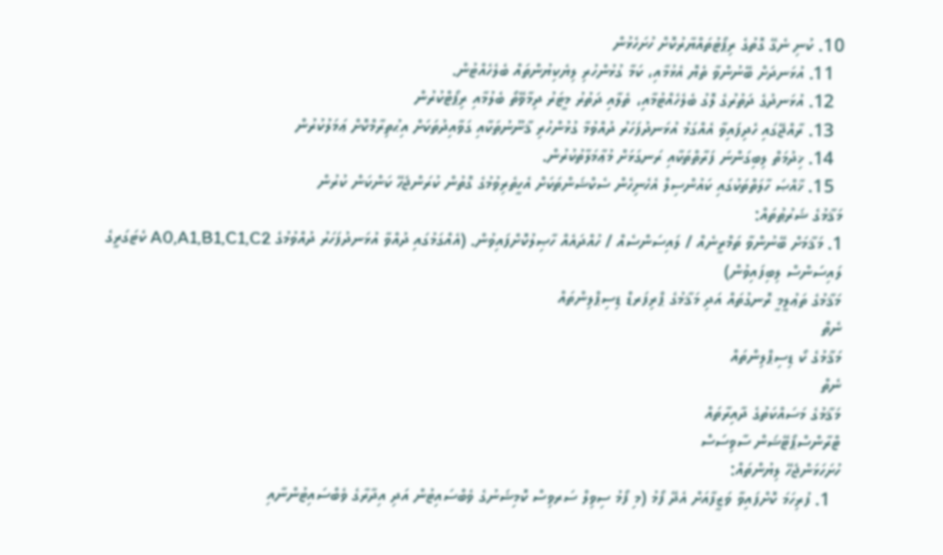10. ކުނި ނެގޭ ގޮތުގެ ރިޕޯޓުތައްޔާރުކޮށް ހުށަހެޅުން
  11. އުޅަނދަށް ބޭނުންވާ ތެޔޮ އެޅުމާއި، ކަމާ ގުޅުންހުރި ލިޔެކިޔުންތައް ބެލެހެއްޓުން.
  12. އުޅަނދުގެ ދަތުރުގެ ލޮގު ބެލެހެއްޓުމާއި، ތެލާއި ދަތުރު މީޓަރު ދިމާވޭތޯ ބެލުމާއި ރިޕޯޓްކުރުން
  13. ރާއްޖޭގައި ހެދިފައިވާ އެއްގަމު އުޅަނދުފަހަރު ދުއްވުމާ ގުޅުންހުރި ޤާނޫނުތަކާއި ގަވާއިދުތަކަށް އިޙުތިރާމްކޮށް ޢަމަލުކުރުން
  14. ޚިދުމަތް ލިބިގަންނަ ފަރާތްތަކާއި ރަނގަޅަށް މުޢާމަލާތުކުރުން.
  15. ޚާއްޞަ ހާލަތްތަކުގައި ކައުންސިލް އެހެނިހެން ސެކްޝަންތަކަށް އެހީތެރިވުމުގެ ގޮތުން ކުރަންޖެހޭ ކަންކަން ކުރުން
މަޤާމުގެ ޝަރުޠުތައް:
1. މަޤާމަށް ބޭނުންވާ ތަމްރީނެއް / ލައިސަންސެއް / ހުއްދައެއް ހާޞިލުކޮށްފައިވުން. (އެއްގަމުގައި ދުއްވާ އުޅަނދުފަހަރު ދުއްވުމުގެ A0,A1,B1,C1,C2 ކެޓަގަރީގެ ލައިސަންސް ލިބިފައިވުން)
މަޤާމުގެ ތަޢުލީމީ ރޮނގުތައް އަދި މަޤާމުގެ ޕްރިފަރޑް ޑިސިޕްލިންތައް
ނެތް
މަޤާމުގެ ކޯ ޑިސިޕްލިންތައް
ނެތް
މަޤާމުގެ މަސައްކަތުގެ ދާއިރާތައް
ޓްރާންސްޕޯޓޭޝަން ސާވިސަސް
ހުށަހަޅަންޖެހޭ ލިޔުންތައް:
  1. ފުރިހަމަ ކޮށްފައިވާ ވަޒީފާއަށް އެދޭ ފޯމު (މި ފޯމު ސިވިލް ސަރވިސް ކޮމިޝަނުގެ ވެބްސައިޓުން އަދި އިދާރާގެ ވެބްސައިޓުންނާއި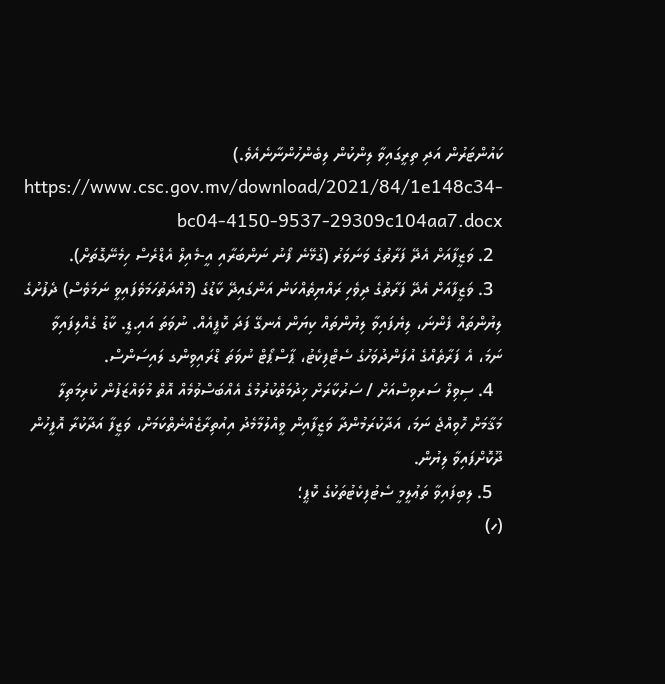ކައުންޓަރުން އަދި ތިރީގައިވާ ލިންކުން ލިބެންހުންނާނެއެވެ.)  https://www.csc.gov.mv/download/2021/84/1e148c34-bc04-4150-9537-29309c104aa7.docx
  2. ވަޒީފާއަށް އެދޭ ފަރާތުގެ ވަނަވަރު (ގުޅޭނެ ފޯނު ނަންބަރާއި އީ-މެއިލް އެޑްރެސް ހިމެނޭގޮތަށް).
  3. ވަޒީފާއަށް އެދޭ ފަރާތުގެ ދިވެހި ރައްޔިތެއްކަން އަންގައިދޭ ކާޑުގެ (މުއްދަތުހަމަވެފައިވީ ނަމަވެސް) ދެފުށުގެ ލިޔުންތައް ފެންނަ، ލިޔެފައިވާ ލިޔުންތައް ކިޔަން އެނގޭ ފަދަ ކޮޕީއެއް. ނުވަތަ އައި.ޑީ. ކާޑު ގެއްލިފައިވާ ނަމަ، އެ ފަރާތެއްގެ އުފަންދުވަހުގެ ސެޓްފިކެޓު، ޕާސްޕޯޓް ނުވަތަ ޑްރައިވިންގ ލައިސަންސް.
  4. ސިވިލް ސަރވިސްއަށް / ސަރުކާރަށް ޚިދުމަތްކުރުމުގެ އެއްބަސްވުމެއް އޮތް މުވައްޒަފުން ކުރިމަތިލާ މަޤާމަށް ހޮވިއްޖެ ނަމަ، އަދާކުރަމުންދާ ވަޒީފާއިން ވީއްލުމާމެދު އިއުތިރާޒެއްނެތްކަމަށް، ވަޒީފާ އަދާކުރާ އޮފީހުން ދޫކޮށްފައިވާ ލިޔުން.
  5. ލިބިފައިވާ ތަޢުލީމީ ސެޓުފިކެޓުތަކުގެ ކޮޕީ؛
(ހ)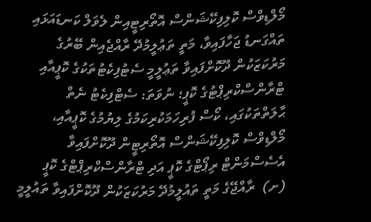މޯލްޑިވްސް ކޮލިފިކޭޝަންސް އޮތޯރިޓީއިން ލެވަލް ކަނޑައަޅައި ތައްގަނޑު ޖަހާފައިވާ، މަތީ ތަޢުލީމުދޭ ރާއްޖެއިން ބޭރުގެ މަރުކަޒަކުން ދޫކޮށްފައިވާ ތަޢުލީމީ ސެޓުފިކެޓުތަކުގެ ކޮޕީއާއި ޓްރާންސްކްރިޕްޓުގެ ކޮޕީ؛ ނުވަތަ: ސެޓްފިކެޓު ނެތް ޙާލަތްތަކުގައި، ކޯސް ފުރިހަމަކުރިކަމުގެ ލިޔުމުގެ ކޮޕީއާއި، މޯލްޑިވްސް ކޮލިފިކޭޝަންސް އޮތޯރިޓީން ދޫކޮށްފައިވާ އެސެސްމަންޓް ރިޕޯޓްގެ ކޮޕީ އަދި ޓްރާންސްކްރިޕްޓްގެ ކޮޕީ
(ށ)  ރާއްޖޭގެ މަތީ ތައުލީމުދޭ މަރުކަޒަކުން ދޫކޮށްފައިވާ ތައުލީމީ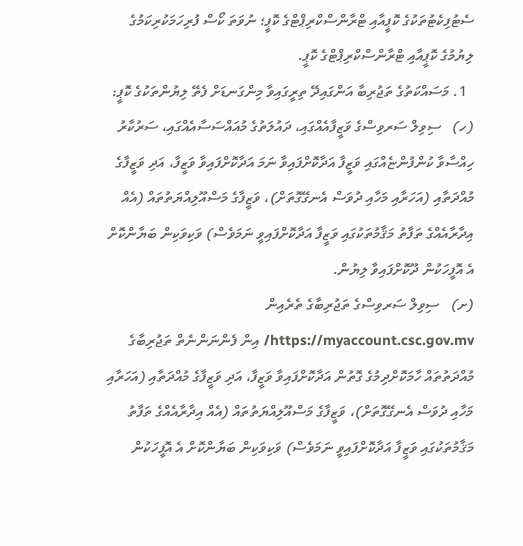ސެޓުފިކެޓުތަކުގެ ކޮޕީއާއި ޓްރާންސްކްރިޕްޓްގެ ކޮޕީ؛ ނުވަތަ ކޯސް ފުރިހަމަކުރިކަމުގެ ލިޔުމުގެ ކޮޕީއާއި ޓްރާންސްކްރިޕްޓްގެ ކޮޕީ.
  1. މަސައްކަތުގެ ތަޖުރިބާ އަންގައިދޭ ތިރީގައިވާ މިންގަނޑަށް ފެތޭ ލިޔުންތަކުގެ ކޮޕީ:
(ހ)   ސިވިލް ސަރވިސްގެ ވަޒީފާއެއްގައި، ދައުލަތުގެ މުއައްސަސާއެއްގައި، ސަރުކާރު ހިއްސާވާ ކުންފުންޏެއްގައި ވަޒީފާ އަދާކޮށްފައިވާ ނަމަ އަދާކޮށްފައިވާ ވަޒީފާ، އަދި ވަޒީފާގެ މުއްދަތާއި (އަހަރާއި މަހާއި ދުވަސް އެނގޭގޮތަށް)، ވަޒީފާގެ މަސްއޫލިއްޔަތުތައް (އެއް އިދާރާއެއްގެ ތަފާތު މަޤާމުތަކުގައި ވަޒީފާ އަދާކޮށްފައިވީ ނަމަވެސް) ވަކިވަކިން ބަޔާންކޮށް އެ އޮފީހަކުން ދޫކޮށްފައިވާ ލިޔުން.
(ށ)   ސިވިލް ސަރވިސްގެ ތަޖުރިބާގެ ތެރެއިން https://myaccount.csc.gov.mv/ އިން ފެންނަންނެތް ތަޖުރިބާގެ މުއްދަތުތައް ހާމަކޮށްދިމުގެ ގޮތުން އަދާކޮށްފައިވާ ވަޒީފާ، އަދި ވަޒީފާގެ މުއްދަތާއި (އަހަރާއި މަހާއި ދުވަސް އެނގޭގޮތަށް)، ވަޒީފާގެ މަސްއޫލިއްޔަތުތައް (އެއް އިދާރާއެއްގެ ތަފާތު މަޤާމުތަކުގައި ވަޒީފާ އަދާކޮށްފައިވީ ނަމަވެސް) ވަކިވަކިން ބަޔާންކޮށް އެ އޮފީހަކުން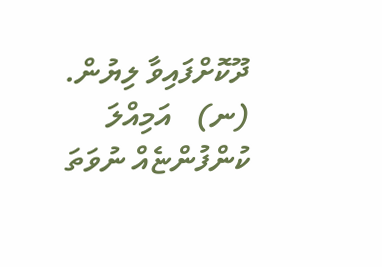ދޫކޮށްފައިވާ ލިޔުން.
(ނ)   އަމިއްލަ ކުންފުންޏެއް ނުވަތަ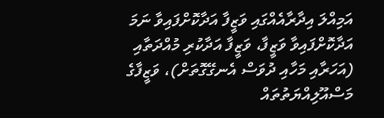އަމިއްލަ އިދާރާއެއްގައި ވަޒީފާ އަދާކޮށްފައިވާ ނަމަ އަދާކޮށްފައިވާ ވަޒީފާ، ވަޒީފާ އަދާކުރި މުއްދަތާއި (އަހަރާއި މަހާއި ދުވަސް އެނގޭގޮތަށް)، ވަޒީފާގެ މަސްއޫލިއްޔަތުތައް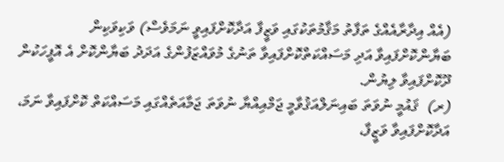(އެއް އިދާރާއެއްގެ ތަފާތު މަޤާމުތަކުގައި ވަޒީފާ އަދާކޮށްފައިވީ ނަމަވެސް) ވަކިވަކިން ބަޔާންކޮށްފައިވާ އަދި މަސައްކަތްކޮށްފައިވާ ތަނުގެ މުވައްޒަފުންގެ އަދަދު ބަޔާންކޮށް އެ އޮފީހަކުން ދޫކޮށްފައިވާ ލިޔުން.
(ރ)  ޤައުމީ ނުވަތަ ބައިނަލްއަޤުވާމީ ޖަމްއިއްޔާ ނުވަތަ ޖަމާއަތެއްގައި މަސައްކަތް ކޮށްފައިވާ ނަމަ، އަދާކޮށްފައިވާ ވަޒީފާ،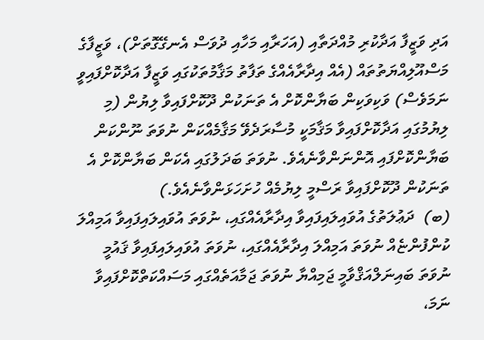އަދި ވަޒީފާ އަދާކުރި މުއްދަތާއި (އަހަރާއި މަހާއި ދުވަސް އެނގޭގޮތަށް)، ވަޒީފާގެ މަސްއޫލިއްޔަތުތައް (އެއް އިދާރާއެއްގެ ތަފާތު މަޤާމުތަކުގައި ވަޒީފާ އަދާކޮށްފައިވީ ނަމަވެސް) ވަކިވަކިން ބަޔާންކޮށް އެ ތަނަކުން ދޫކޮށްފައިވާ ލިޔުން (މި ލިޔުމުގައި އަދާކޮށްފައިވާ މަޤާމަކީ މުސާރަދެވޭ މަޤާމެއްކަން ނުވަތަ ނޫންކަން ބަޔާންކޮށްފައި އޮންނަންވާނެއެވެ. ނުވަތަ ބަދަލުގައި އެކަން ބަޔާންކޮށް އެ ތަނަކުން ދޫކޮށްފައިވާ ރަސްމީ ލިޔުމެއް ހުށަހަޅަންވާނެއެވެ.)
(ބ)  ދަޢުލަތުގެ އުވައިލައިފައިވާ އިދާރާއެއްގައި، ނުވަތަ އުވައިލައިފައިވާ އަމިއްލަ ކުންފުންޏެއް ނުވަތަ އަމިއްލަ އިދާރާއެއްގައި، ނުވަތަ އުވައިލައިފައިވާ ޤައުމީ ނުވަތަ ބައިނަލްއަޤްވާމީ ޖަމިއްޔާ ނުވަތަ ޖަމާއަތެއްގައި މަސައްކަތްކޮށްފައިވާ ނަމަ،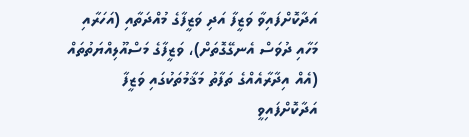އަދާކޮށްފައިވާ ވަޒީފާ އަދި ވަޒީފާގެ މުއްދަތާއި (އަހަރާއި މަހާއި ދުވަސް އެނގޭގޮތަށް)، ވަޒީފާގެ މަސްއޫލިއްޔަތުތައް (އެއް އިދާރާއެއްގެ ތަފާތު މަޤާމުތަކުގައި ވަޒީފާ އަދާކޮށްފައިވީ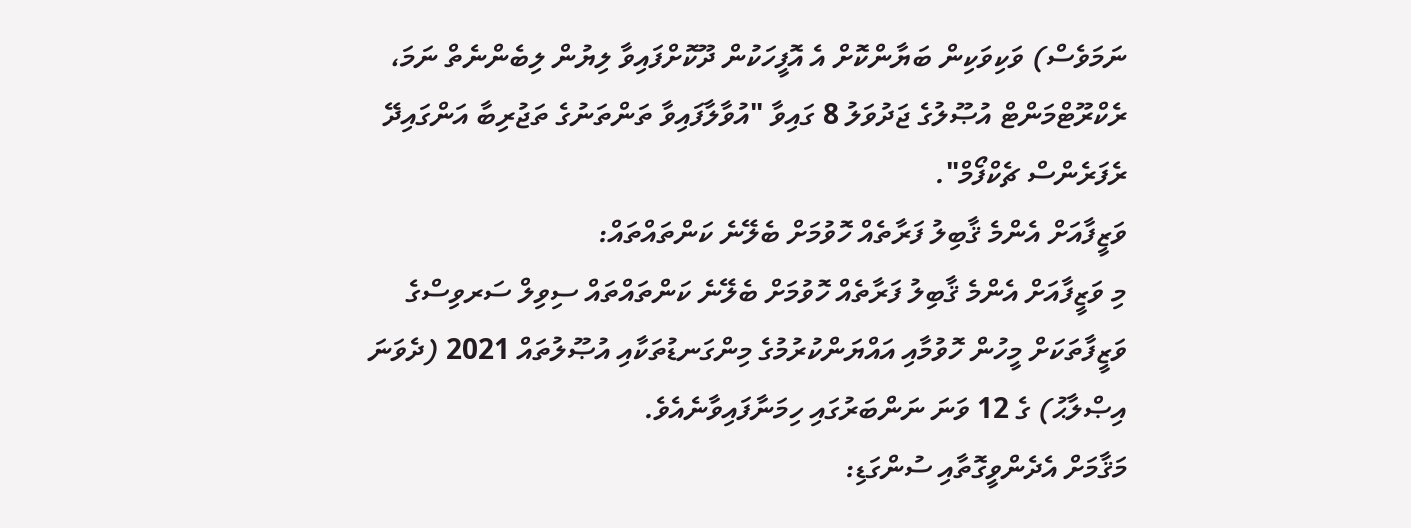ނަމަވެސް) ވަކިވަކިން ބަޔާންކޮށް އެ އޮފީހަކުން ދޫކޮށްފައިވާ ލިޔުން ލިބެންނެތް ނަމަ، ރެކްރޫޓްމަންޓް އުޞޫލުގެ ޖަދުވަލު 8 ގައިވާ "އުވާލާފައިވާ ތަންތަނުގެ ތަޖުރިބާ އަންގައިދޭ ރެފަރެންސް ޗެކްފޯމް".
ވަޒީފާއަށް އެންމެ ޤާބިލު ފަރާތެއް ހޮވުމަށް ބެލޭނެ ކަންތައްތައް:
މި ވަޒީފާއަށް އެންމެ ޤާބިލު ފަރާތެއް ހޮވުމަށް ބެލޭނެ ކަންތައްތައް ސިވިލް ސަރވިސްގެ ވަޒީފާތަކަށް މީހުން ހޮވުމާއި އައްޔަންކުރުމުގެ މިންގަނޑުތަކާއި އުޞޫލުތައް 2021 (ދެވަނަ އިޞްލާޙު) ގެ 12 ވަނަ ނަންބަރުގައި ހިމަނާފައިވާނެއެވެ.
މަޤާމަށް އެދެންވީގޮތާއި ސުންގަޑި: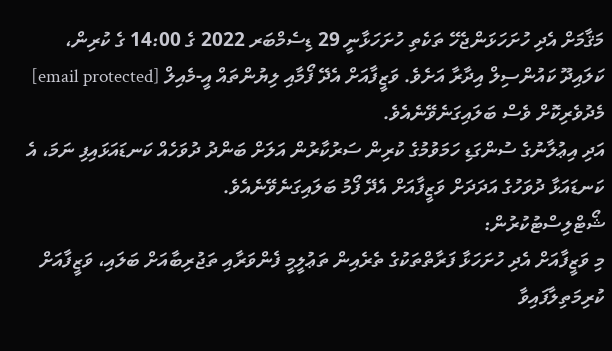މަޤާމަށް އެދި ހުށަހަޅަންޖެހޭ ތަކެތި ހުށަހަޅާނީ 29 ޑިސެމްބަރ 2022 ގެ 14:00 ގެ ކުރިން، ކަލައިދޫ ކައުންސިލް އިދާރާ އަށެވެ. ވަޒީފާއަށް އެދޭ ފޯމާއި ލިޔުންތައް އީ-މެއިލް [email protected] މެދުވެރިކޮށް ވެސް ބަލައިގަނެވޭނެއެވެ.
އަދި އިޢުލާނުގެ ސުންގަޑި ހަމަވުމުގެ ކުރިން ސަރުކާރުން އަލަށް ބަންދު ދުވަހެއް ކަނޑައަޅައިފި ނަމަ، އެ ކަނޑައަޅާ ދުވަހުގެ އަދަދަށް ވަޒީފާއަށް އެދޭ ފޯމު ބަލައިގަނެވޭނެއެވެ.
ޝޯޓްލިސްޓުކުރުން:
މި ވަޒީފާއަށް އެދި ހުށަހަޅާ ފަރާތްތަކުގެ ތެރެއިން ތަޢުލީމީ ފެންވަރާއި ތަޖުރިބާއަށް ބަލައި، ވަޒީފާއަށް ކުރިމަތިލާފައިވާ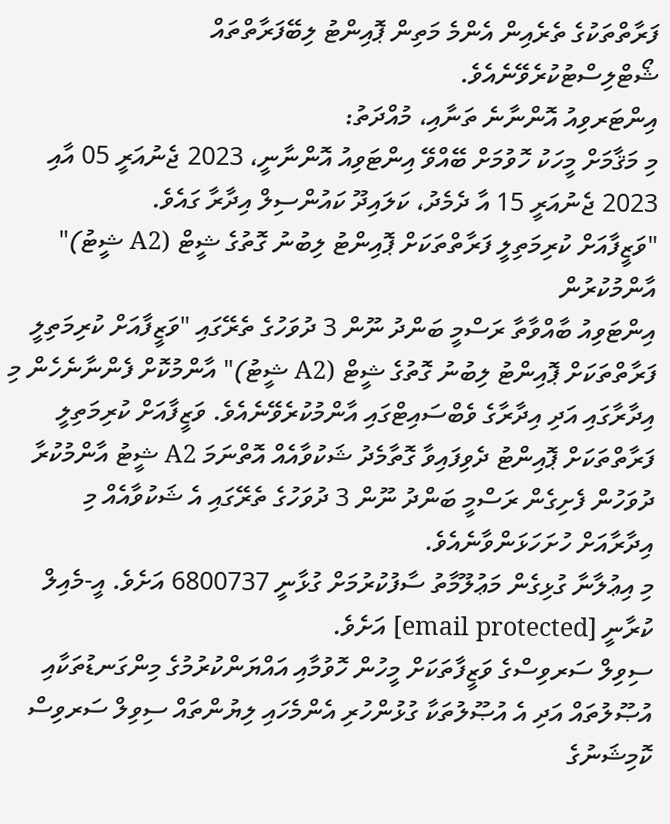ފަރާތްތަކުގެ ތެރެއިން އެންމެ މަތިން ޕޮއިންޓު ލިބޭފަރާތްތައް ޝޯޓްލިސްޓުކުރެވޭނެއެވެ.
އިންޓަރވިއު އޮންނާނެ ތަނާއި، މުއްދަތު:
މި މަޤާމަށް މީހަކު ހޮވުމަށް ބޭއްވޭ އިންޓަވިއު އޮންނާނީ، 2023 ޖެނުއަރީ 05 އާއި 2023 ޖެނުއަރީ 15 އާ ދެމެދު، ކަލައިދޫ ކައުންސިލް އިދާރާ ގައެވެ.
"ވަޒީފާއަށް ކުރިމަތިލީ ފަރާތްތަކަށް ޕޮއިންޓު ލިބުނު ގޮތުގެ ޝީޓް (A2 ޝީޓު)" އާންމުކުރުން
އިންޓަވިއު ބާއްވާތާ ރަސްމީ ބަންދު ނޫން 3 ދުވަހުގެ ތެރޭގައި "ވަޒީފާއަށް ކުރިމަތިލީ ފަރާތްތަކަށް ޕޮއިންޓު ލިބުނު ގޮތުގެ ޝީޓް (A2 ޝީޓު)" އާންމުކޮށް ފެންނާނެހެން މި އިދާރާގައި އަދި އިދާރާގެ ވެބްސައިޓްގައި އާންމުކުރެވޭނެއެވެ. ވަޒީފާއަށް ކުރިމަތިލީ ފަރާތްތަކަށް ޕޮއިންޓު ދެވިފައިވާ ގޮތާމެދު ޝަކުވާއެއް އޮތްނަމަ A2 ޝީޓު އާންމުކުރާ ދުވަހުން ފެށިގެން ރަސްމީ ބަންދު ނޫން 3 ދުވަހުގެ ތެރޭގައި އެ ޝަކުވާއެއް މި އިދާރާއަށް ހުށަހަޅަންވާނެއެވެ.
މި އިޢުލާނާ ގުޅިގެން މަޢުލޫމާތު ސާފުކުރުމަށް ގުޅާނީ 6800737 އަށެވެ. އީ-މެއިލް ކުރާނީ [email protected] އަށެވެ.
ސިވިލް ސަރވިސްގެ ވަޒީފާތަކަށް މީހުން ހޮވުމާއި އައްޔަންކުރުމުގެ މިންގަނޑުތަކާއި އުޞޫލުތައް އަދި އެ އުޞޫލުތަކާ ގުޅުންހުރި އެންމެހައި ލިޔުންތައް ސިވިލް ސަރވިސް ކޮމިޝަނުގެ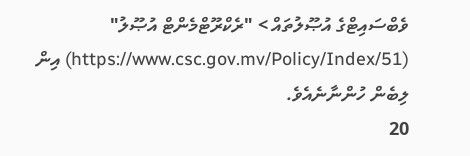ވެބްސައިޓްގެ އުޞޫލުތައް > "ރެކްރޫޓްމެންޓް އުޞޫލު" (https://www.csc.gov.mv/Policy/Index/51) އިން ލިބެން ހުންނާނެއެވެ.
20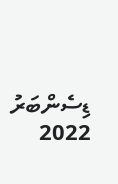ޑިސެންބަރު 2022